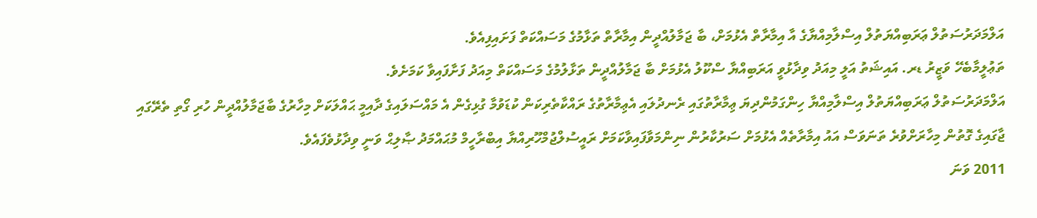އަލްމަދަރުސަތުލް ޢަރަބިއްޔަތުލް އިސްލާމިއްޔާގެ އާ އިމާރާތް އެޅުމަށް، ބާ ޖަމާލުއްދީން އިމާރާތް ތަޅާމުގެ މަސައްކަތް ފަށައިފިއެވެ.
ތަޢުލީމާބެހޭ ވަޒީރު ޑރ. އައިޝަތު އަލީ މިއަދު ވިދާޅުވީ އަރަބިއްޔާ ސްކޫލު އެޅުމަށް ބާ ޖަމާލުއްދީން ތަޅާލުމުގެ މަސައްކަތް މިއަދު ފަށާފައިވާ ކަމަށެވެ.
އަލްމަދަރުސަތުލް ޢަރަބިއްޔަތުލް އިސްލާމިއްޔާ ހިންގަމުންދިޔަ ޢިމާރާތުގައި ރެނދުލައި އެޢިމާރާތުގެ ރައްކާތެރިކަން ކުޑަވުމާ ގުޅިގެން އެ މައްސަލައިގެ ދާއިމީ ޙައްލަކަށް މިހާރުގެ ބާޖަމާލުއްދީން ހުރި ގޯތި ތެރޭގައި ޖާގައިގެ ގޮތުން މިހާރަށްވުރެ ތަނަވަސް އައު އިމާރާތެއް އެޅުމަށް ސަރުކާރުން ނިންމަވާފައިވާކަމަށް ރައީސުލްޖުމްހޫރިއްޔާ އިބްރާހީމް މުޙައްމަދު ޞާލިޙް ވަނީ ވިދާޅުވެފައެވެ.
2011 ވަނަ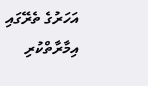އަހަރުގެ ތެރޭގައި އިމާރާތްކުރި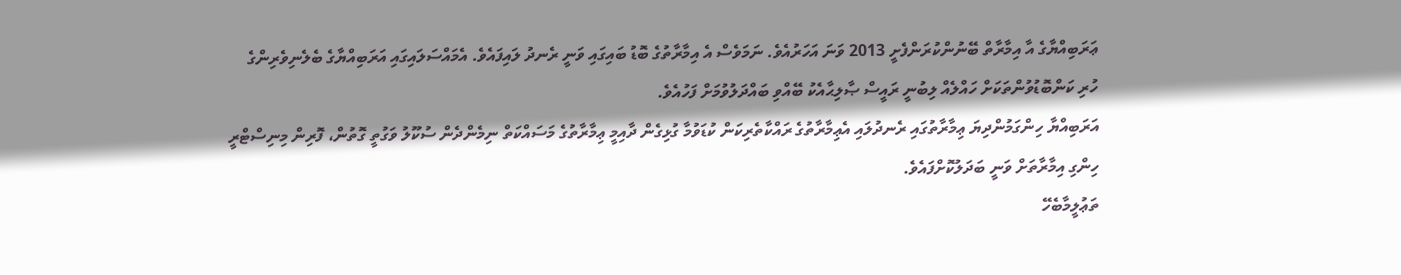ޢަރަބިއްޔާގެ އާ އިމާރާތް ބޭނުންކުރަންފެށީ 2013 ވަނަ އަހަރުއެވެ. ނަމަވެސް އެ އިމާރާތުގެ ބޮޑު ބައިގައި ވަނީ ރެނދު ލައިފައެވެ. އެމައްސަލައިގައި އަރަބިއްޔާގެ ބެލެނިވެރިންގެ ހުރި ކަންބޮޑުވުންތަކަށް ހައްލެއް ލިބުނީ ރައީސް ޞާލިޙާއެކު ބޭއްވި ބައްދަލުވުމަށް ފަހުއެވެ.
އަރަބިއްޔާ ހިންގަމުންދިޔަ ޢިމާރާތުގައި ރެނދުލައި އެޢިމާރާތުގެ ރައްކާތެރިކަން ކުޑަވުމާ ގުޅިގެން ދާއިމީ ޢިމާރާތުގެ މަސައްކަތް ނިމެންދެން ސުކޫލު ވަގުތީ ގޮތުން، ފޮރިން މިނިސްޓްރީ ހިންގި އިމާރާތަށް ވަނީ ބަދަލުކޮށްފައެވެ.
ތަޢުލީމާބެހޭ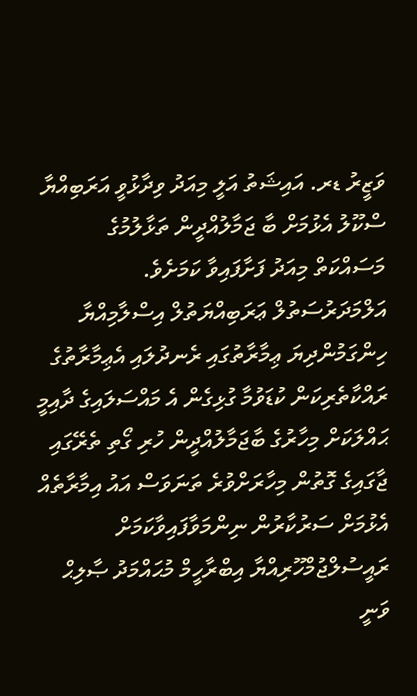ވަޒީރު ޑރ. އައިޝަތު އަލީ މިއަދު ވިދާޅުވީ އަރަބިއްޔާ ސްކޫލު އެޅުމަށް ބާ ޖަމާލުއްދީން ތަޅާލުމުގެ މަސައްކަތް މިއަދު ފަށާފައިވާ ކަމަށެވެ.
އަލްމަދަރުސަތުލް ޢަރަބިއްޔަތުލް އިސްލާމިއްޔާ ހިންގަމުންދިޔަ ޢިމާރާތުގައި ރެނދުލައި އެޢިމާރާތުގެ ރައްކާތެރިކަން ކުޑަވުމާ ގުޅިގެން އެ މައްސަލައިގެ ދާއިމީ ޙައްލަކަށް މިހާރުގެ ބާޖަމާލުއްދީން ހުރި ގޯތި ތެރޭގައި ޖާގައިގެ ގޮތުން މިހާރަށްވުރެ ތަނަވަސް އައު އިމާރާތެއް އެޅުމަށް ސަރުކާރުން ނިންމަވާފައިވާކަމަށް ރައީސުލްޖުމްހޫރިއްޔާ އިބްރާހީމް މުޙައްމަދު ޞާލިޙް ވަނީ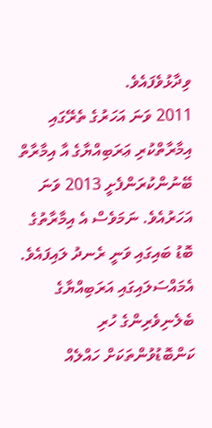ވިދާޅުވެފައެވެ.
2011 ވަނަ އަހަރުގެ ތެރޭގައި އިމާރާތްކުރި ޢަރަބިއްޔާގެ އާ އިމާރާތް ބޭނުންކުރަންފެށީ 2013 ވަނަ އަހަރުއެވެ. ނަމަވެސް އެ އިމާރާތުގެ ބޮޑު ބައިގައި ވަނީ ރެނދު ލައިފައެވެ. އެމައްސަލައިގައި އަރަބިއްޔާގެ ބެލެނިވެރިންގެ ހުރި ކަންބޮޑުވުންތަކަށް ހައްލެއް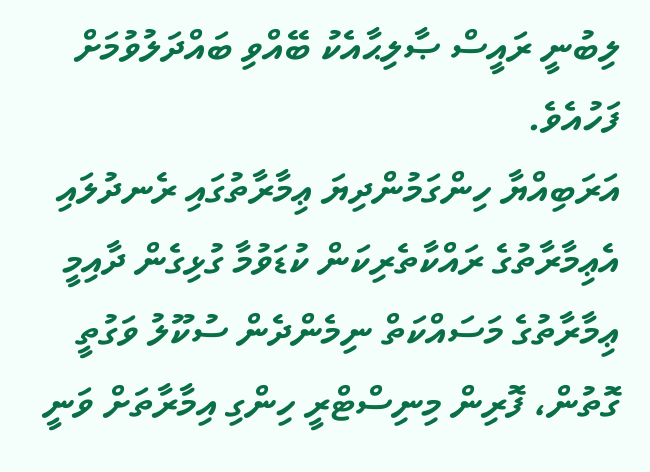ލިބުނީ ރައީސް ޞާލިޙާއެކު ބޭއްވި ބައްދަލުވުމަށް ފަހުއެވެ.
އަރަބިއްޔާ ހިންގަމުންދިޔަ ޢިމާރާތުގައި ރެނދުލައި އެޢިމާރާތުގެ ރައްކާތެރިކަން ކުޑަވުމާ ގުޅިގެން ދާއިމީ ޢިމާރާތުގެ މަސައްކަތް ނިމެންދެން ސުކޫލު ވަގުތީ ގޮތުން، ފޮރިން މިނިސްޓްރީ ހިންގި އިމާރާތަށް ވަނީ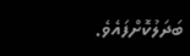ބަދަލުކޮށްފައެވެ.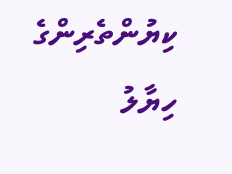ކިޔުންތެރިންގެ ހިޔާލު